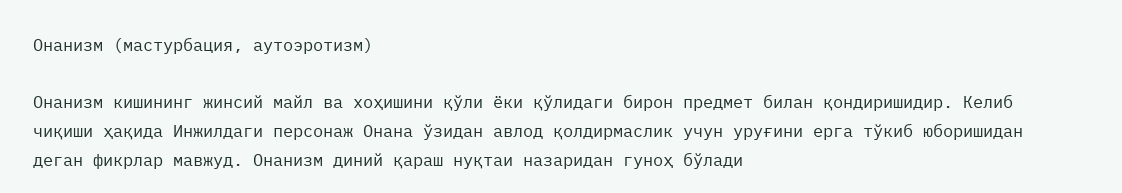Онанизм (мастурбация, аутоэротизм)

Онанизм кишининг жинсий майл ва хоҳишини қўли ёки қўлидаги бирон предмет билан қондиришидир. Келиб чиқиши ҳақида Инжилдаги персонаж Онана ўзидан авлод қолдирмаслик учун уруғини ерга тўкиб юборишидан деган фикрлар мавжуд. Онанизм диний қараш нуқтаи назаридан гуноҳ бўлади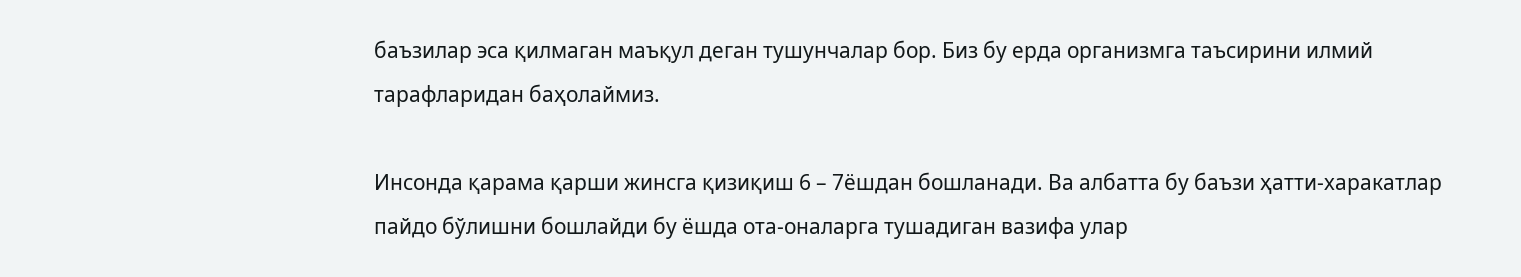баъзилар эса қилмаган маъқул деган тушунчалар бор. Биз бу ерда организмга таъсирини илмий тарафларидан баҳолаймиз.

Инсонда қарама қарши жинсга қизиқиш 6 – 7ёшдан бошланади. Ва албатта бу баъзи ҳатти-харакатлар пайдо бўлишни бошлайди бу ёшда ота-оналарга тушадиган вазифа улар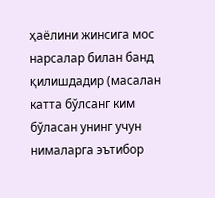ҳаёлини жинсига мос нарсалар билан банд қилишдадир (масалан катта бўлсанг ким бўласан унинг учун нималарга эътибор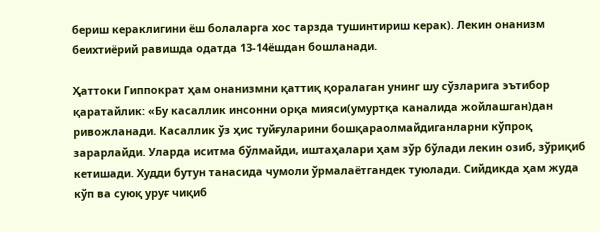бериш кераклигини ёш болаларга хос тарзда тушинтириш керак). Лекин онанизм беихтиёрий равишда одатда 13-14ёшдан бошланади.

Ҳаттоки Гиппократ ҳам онанизмни қаттиқ қоралаган унинг шу сўзларига эътибор қаратайлик: «Бу касаллик инсонни орқа мияси(умуртқа каналида жойлашган)дан ривожланади. Касаллик ўз ҳис туйғуларини бошқараолмайдиганларни кўпроқ зарарлайди. Уларда иситма бўлмайди, иштаҳалари ҳам зўр бўлади лекин озиб, зўриқиб кетишади. Худди бутун танасида чумоли ўрмалаётгандек туюлади. Сийдикда ҳам жуда кўп ва суюқ уруғ чиқиб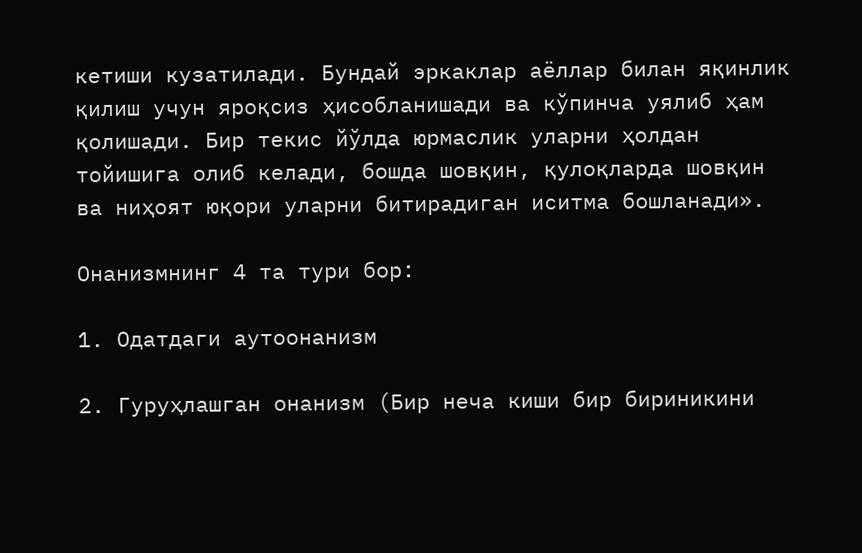кетиши кузатилади. Бундай эркаклар аёллар билан яқинлик қилиш учун яроқсиз ҳисобланишади ва кўпинча уялиб ҳам қолишади. Бир текис йўлда юрмаслик уларни ҳолдан тойишига олиб келади, бошда шовқин, қулоқларда шовқин ва ниҳоят юқори уларни битирадиган иситма бошланади».

Онанизмнинг 4 та тури бор:

1. Одатдаги аутоонанизм

2. Гуруҳлашган онанизм (Бир неча киши бир бириникини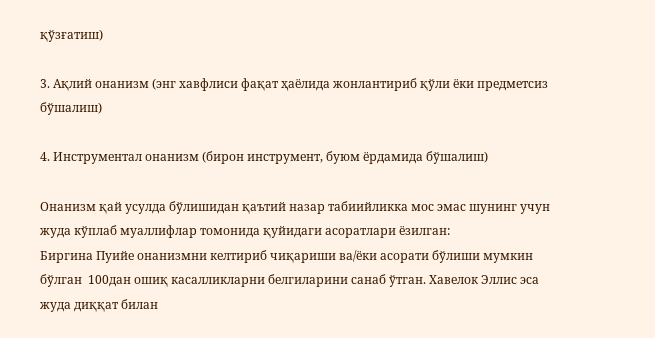қўзғатиш)

3. Ақлий онанизм (энг хавфлиси фақат ҳаёлида жонлантириб қўли ёки предметсиз бўшалиш)

4. Инструментал онанизм (бирон инструмент, буюм ёрдамида бўшалиш)

Онанизм қай усулда бўлишидан қаътий назар табиийликка мос эмас шунинг учун жуда кўплаб муаллифлар томонида қуйидаги асоратлари ёзилган:
Биргина Пуийе онанизмни келтириб чиқариши ва/ёки асорати бўлиши мумкин бўлган  100дан ошиқ касалликларни белгиларини санаб ўтган. Хавелок Эллис эса жуда диққат билан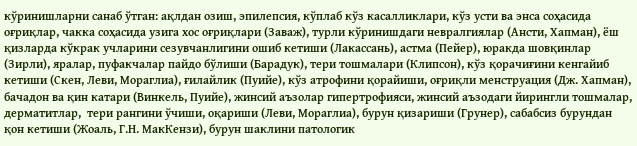кўринишларни санаб ўтган: ақлдан озиш, эпилепсия, кўплаб кўз касалликлари, кўз усти ва энса соҳасида оғриқлар, чакка соҳасида узига хос оғриқлари (Заваж), турли кўринишдаги невралгиялар (Ансти, Хапман), ёш қизларда кўкрак учларини сезувчанлигини ошиб кетиши (Лакассань), астма (Пейер), юракда шовқинлар (Зирли), яралар, пуфакчалар пайдо бўлиши (Барадук), тери тошмалари (Клипсон), кўз қорачиғини кенгайиб кетиши (Скен, Леви, Мораглиа), ғилайлик (Пуийе), кўз атрофини қорайиши, оғриқли менструация (Дж. Хапман), бачадон ва қин катари (Винкель, Пуийе), жинсий аъзолар гипертрофияси, жинсий аъзодаги йирингли тошмалар, дерматитлар,  тери рангини ўчиши, оқариши (Леви, Мораглиа), бурун қизариши (Грунер), сабабсиз бурундан қон кетиши (Жоаль, Г.Н. МакКензи), бурун шаклини патологик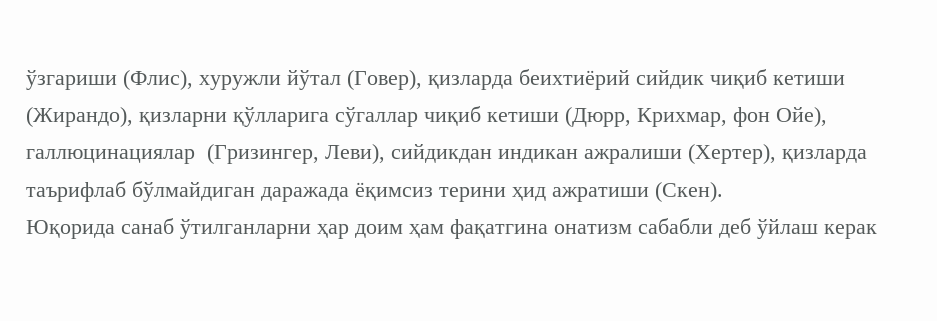ўзгариши (Флис), хуружли йўтал (Говер), қизларда беихтиёрий сийдик чиқиб кетиши (Жирандо), қизларни қўлларига сўгаллар чиқиб кетиши (Дюрр, Крихмар, фон Ойе), галлюцинациялар  (Гризингер, Леви), сийдикдан индикан ажралиши (Хертер), қизларда таърифлаб бўлмайдиган даражада ёқимсиз терини ҳид ажратиши (Скен).
Юқорида санаб ўтилганларни ҳар доим ҳам фақатгина онатизм сабабли деб ўйлаш керак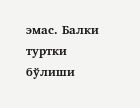эмас. Балки туртки бўлиши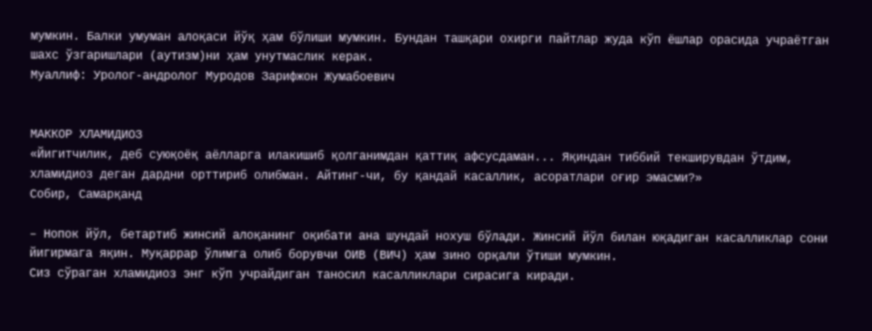мумкин. Балки умуман алоқаси йўқ ҳам бўлиши мумкин. Бундан ташқари охирги пайтлар жуда кўп ёшлар орасида учраётган шахс ўзгаришлари (аутизм)ни ҳам унутмаслик керак.
Муаллиф: Уролог-андролог Муродов Зарифжон Жумабоевич


МАККОР ХЛАМИДИОЗ
«Йигитчилик, деб суюқоёқ аёлларга илакишиб қолганимдан қаттиқ афсусдаман... Яқиндан тиббий текширувдан ўтдим, хламидиоз деган дардни орттириб олибман. Айтинг-чи, бу қандай касаллик, асоратлари оғир эмасми?»
Собир, Самарқанд

– Нопок йўл, бетартиб жинсий алоқанинг оқибати ана шундай нохуш бўлади. Жинсий йўл билан юқадиган касалликлар сони йигирмага яқин. Муқаррар ўлимга олиб борувчи ОИВ (ВИЧ) ҳам зино орқали ўтиши мумкин.
Сиз сўраган хламидиоз энг кўп учрайдиган таносил касалликлари сирасига киради.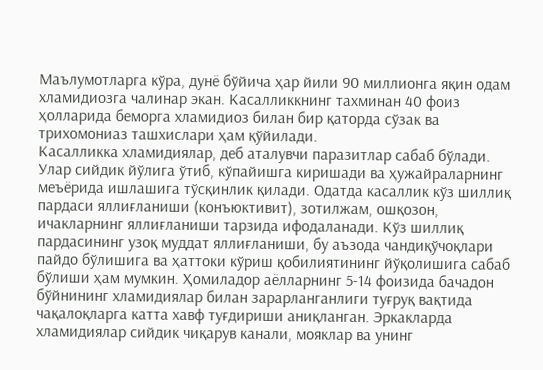Маълумотларга кўра, дунё бўйича ҳар йили 90 миллионга яқин одам хламидиозга чалинар экан. Касалликкнинг тахминан 40 фоиз ҳолларида беморга хламидиоз билан бир қаторда сўзак ва трихомониаз ташхислари ҳам қўйилади.
Касалликка хламидиялар, деб аталувчи паразитлар сабаб бўлади. Улар сийдик йўлига ўтиб, кўпайишга киришади ва ҳужайраларнинг меъёрида ишлашига тўсқинлик қилади. Одатда касаллик кўз шиллиқ пардаси яллиғланиши (конъюктивит), зотилжам, ошқозон, ичакларнинг яллиғланиши тарзида ифодаланади. Кўз шиллиқ пардасининг узоқ муддат яллиғланиши, бу аъзода чандиқўчоқлари пайдо бўлишига ва ҳаттоки кўриш қобилиятининг йўқолишига сабаб бўлиши ҳам мумкин. Ҳомиладор аёлларнинг 5-14 фоизида бачадон бўйнининг хламидиялар билан зарарланганлиги туғруқ вақтида чақалоқларга катта хавф туғдириши аниқланган. Эркакларда хламидиялар сийдик чиқарув канали, мояклар ва унинг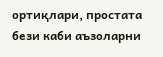ортиқлари, простата бези каби аъзоларни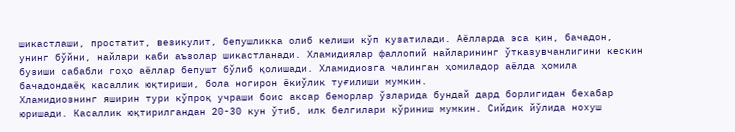шикастлаши, простатит, везикулит, бепушликка олиб келиши кўп кузатилади. Аёлларда эса қин, бачадон, унинг бўйни, найлари каби аъзолар шикастланади. Хламидиялар фаллопий найларининг ўтказувчанлигини кескин бузиши сабабли гоҳо аёллар бепушт бўлиб қолишади. Хламидиозга чалинган ҳомиладор аёлда ҳомила бачадондаёқ касаллик юқтириши, бола ногирон ёкиўлик туғилиши мумкин.
Хламидиознинг яширин тури кўпроқ учраши боис аксар беморлар ўзларида бундай дард борлигидан бехабар юришади. Касаллик юқтирилгандан 20-30 кун ўтиб, илк белгилари кўриниш мумкин. Сийдик йўлида нохуш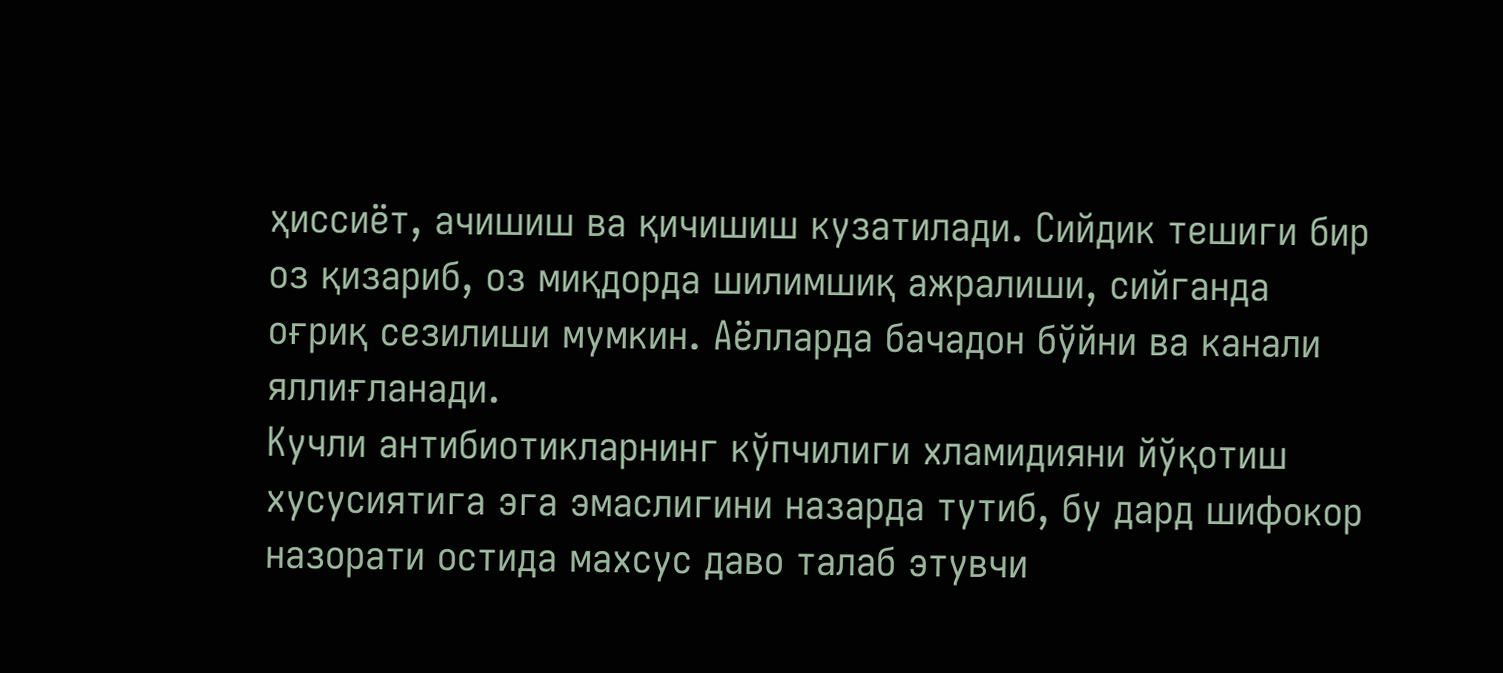ҳиссиёт, ачишиш ва қичишиш кузатилади. Сийдик тешиги бир оз қизариб, оз миқдорда шилимшиқ ажралиши, сийганда оғриқ сезилиши мумкин. Аёлларда бачадон бўйни ва канали яллиғланади.
Кучли антибиотикларнинг кўпчилиги хламидияни йўқотиш хусусиятига эга эмаслигини назарда тутиб, бу дард шифокор назорати остида махсус даво талаб этувчи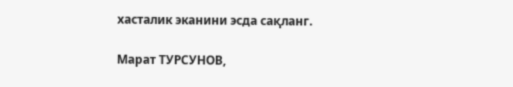хасталик эканини эсда сақланг.

Марат ТУРСУНОВ,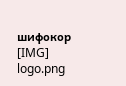шифокор
[IMG]
logo.png